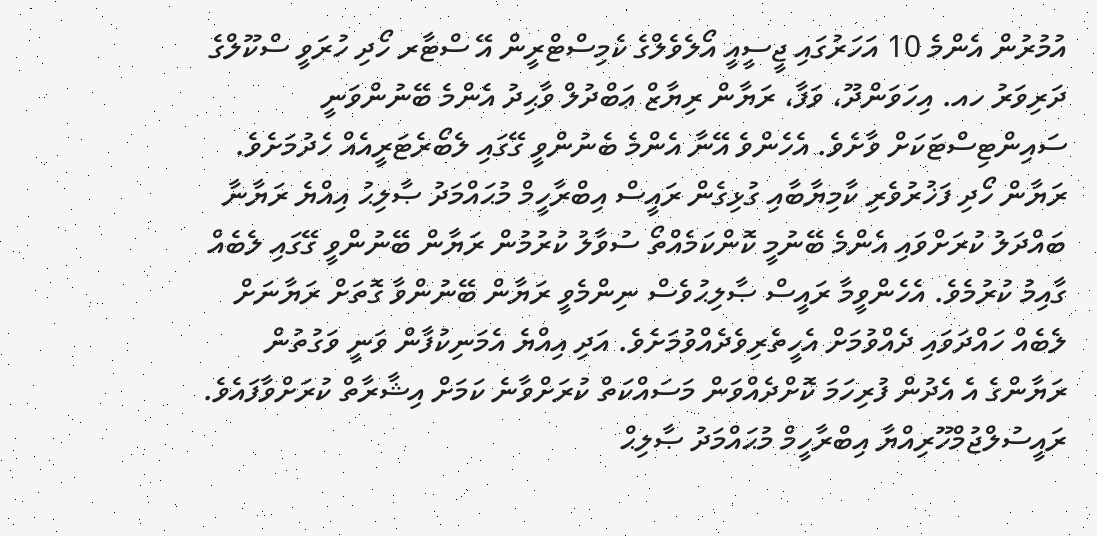އުމުރުން އެންމެ 10 އަހަރުގައި ޖީސީއީ އޯލެވެލްގެ ކެމިސްޓްރީން އޭ ސްޓާރ ހޯދި ހުރަވީ ސްކޫލްގެ ދަރިވަރު ހއ. އިހަވަންދޫ، ވަފާ، ރަޔާން ރިޔާޒް ޢަބްދުލް ވާޙިދު އެންމެ ބޭނުންވަނީ ސައިންޓިސްޓަކަށް ވާށެވެ. އެހެންވެ އޭނާ އެންމެ ބެނުންވީ ގޭގައި ލެބޯރެޓަރީއެއް ހެދުމަށެވެ. ރަޔާން ހޯދި ފަޚުރުވެރި ކާމިޔާބާއި ގުޅިގެން ރައީސް އިބްރާހީމް މުޙައްމަދު ޞާލިޙު އިއްޔެ ރަޔާނާ ބައްދަލު ކުރަށްވައި އެންމެ ބޭނުމީ ކޮންކަމެއްތޯ ސުވާލު ކުރުމުން ރަޔާން ބޭނުންވީ ގޭގައި ލެބެއް ގާއިމު ކުރުމެވެ. އެހެންވީމާ ރައީސް ޞާލިޙުވެސް ނިންމެވީ ރަޔާން ބޭނުންވާ ގޮތަށް ރަޔާނަށް ލެބެއް ހައްދަވައި ދެއްވުމަށް އެހީތެރިވެދެއްވުމަށެވެ. އަދި އިއްޔެ އެމަނިކުފާން ވަނީ ވަގުތުން ރަޔާންގެ އެ އެދުން ފުރިހަމަ ކޮށްދެއްވަން މަސައްކަތް ކުރަށްވާނެ ކަމަށް އިޝާރާތް ކުރަށްވާފައެވެ.
ރައީސުލްޖުމްހޫރިއްޔާ އިބްރާހީމް މުޙައްމަދު ޞާލިޙް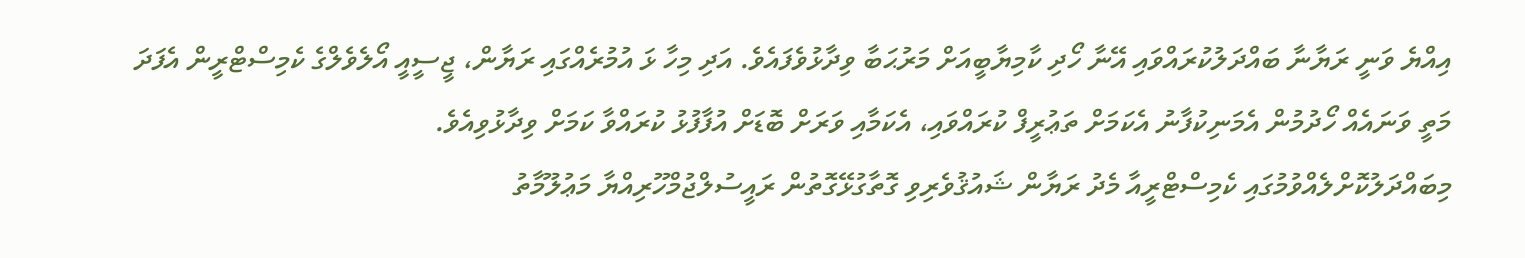އިއްޔެ ވަނީ ރަޔާނާ ބައްދަލުކުރައްވައި އޭނާ ހޯދި ކާމިޔާބީއަށް މަރުޙަބާ ވިދާޅުވެފައެވެ. އަދި މިހާ ޅަ އުމުރެއްގައި ރަޔާން، ޖީސީއީ އޯލެވެލްގެ ކެމިސްޓްރީން އެފަދަ މަތީ ވަނައެއް ހޯދުމުން އެމަނިކުފާނު އެކަމަށް ތަޢުރީފް ކުރައްވައި، އެކަމާއި ވަރަށް ބޮޑަށް އުފާފުޅު ކުރައްވާ ކަމަށް ވިދާޅުވިއެވެ.
މިބައްދަލުކޮށްލެއްވުމުގައި ކެމިސްޓްރީއާ މެދު ރަޔާން ޝައުޤުވެރިވި ގޮތާގުޅޭގޮތުން ރައީސުލްޖުމްހޫރިއްޔާ މަޢުލޫމާތު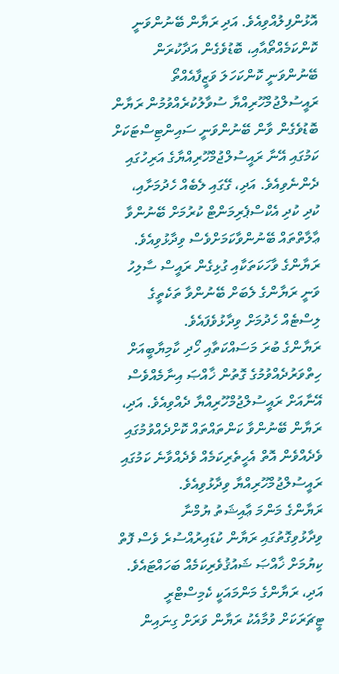އޮޅުންފިލުއްވިއެވެ. އަދި ރަޔާން ބޭނުންވަނީ ކޮންކަމެއްތޯއާއި، ބޮޑުވެގެން އަދާކުރަން ބޭނުންވަނީ ކޮންކަހަލަ ވަޒީފާއެއްތޯ ރައީސުލްޖުމްހޫރިއްޔާ ސުވާލުކުރެއްވުމުން ރަޔާން ބޮޑުވެގެން ވާން ބޭނުންވަނީ ސައިންޓިސްޓަކަށް ކަމުގައި އޭނާ ރައީސުލްޖުމްހޫރިއްޔާގެ އަރިހުގައި ދެންނެވިއެވެ. އަދި، ގޭގައި ލެބެއް ހެދުމަށާއި، ކުދި ކުދި އެކްސްޕެރިމަންޓް ކުރުމަށް ބޭނުންވާ ޢާލާތްތައް ބޭނުންވާކަމަށްވެސް ވިދާޅުވިއެވެ. ރަޔާންގެ ވާހަކަތަކާއި ގުޅިގެން ރައީސް ސާލިހު ވަނީ ރަޔާންގެ ލެބަށް ބޭނުންވާ ތަކެތީގެ ލިސްޓެއް ހެދުމަށް ވިދާޅުވެފައެވެ.
ރަޔާންގެ ބުރަ މަސައްކަތާއި ހޯދި ކާމިޔާބީއަށް ހިތްވަރުދެއްވުމުގެ ގޮތުން ޚާއްޞަ އިނާމެއްވެސް އޭނާއަށް ރައީސުލްޖުމްހޫރިއްޔާ ދެއްވިއެވެ. އަދި، ރަޔާން ބޭނުންވާ ކަންތައްތައް ކޮށްދެއްވުމުގައި ވެދެއްވެން އޮތް އެހީތެރިކަމެއް ވެދެއްވާނެ ކަމުގައި ރައީސުލްޖުމްހޫރިއްޔާ ވިދާޅުވިއެވެ.
ރަޔާންގެ މަންމަ ޢާއިޝަތު ޔުމްނާ ވިދާޅުވިގޮތުގައި ރަޔާން ކުޑައިރުއްސުރެ ވެސް ފޮތް ކިޔުމަށް ޚާއްޞަ ޝައުޤުވެރިކަމެއް ބަހައްޓައެވެ. އަދި، ރަޔާންގެ މަންމައަކީ ކެމިސްޓްރީ ޓީޗަރަކަށް ވުމާއެކު ރަޔާން ވަރަށް ގިނައިން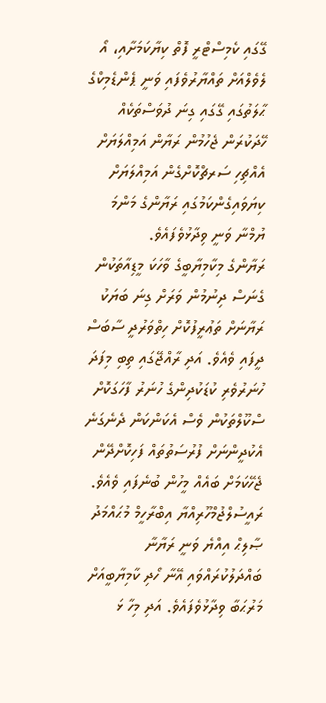ގޭގައި ކެމިސްޓްރީ ފޮތް ކިޔާކަމަށާއި، އޯ ލެވެލްއަށް ތައްޔާރުވެފައި ވަނީ ޕެންޑެމިކްގެ ޙާލަތުގައި ގޭގައި ގިނަ ދުވަސްތަކެއް ހޭދަކުރަން ޖެހުމުން ރަޔާން އަމިއްލަޔަށް އެއްޗިހި ސަރޗްކޮށްގެން އަމިއްލަޔަށް ކިޔަވައިގެންކަމުގައި ރަޔާންގެ މަންމަ ޔުމްނާ ވަނީ ވިދާޅުވެފައެވެ.
ރަޔާންގެ މިކާމިޔާބީގެ ވާހަކަ މީޑިއާތަކުން ގެނަސް ދިނުމުން ވަރަށް ގިނަ ބަޔަކު ރަޔާނަށް ތަޢުރީފުކޮށް ހިތްވަރުދީ ސާބަސް ދީފައި ވެއެވެ. އަދި ރާއްޖޭގައި ތިބި މިފަދަ ހުނަރުވެރި ކުޑަކުދިންގެ ހުނަރު ފާހަގަކޮށް ސްކޫލްތަކުން ވެސް އެކަންކަން ދެނެގަނެ އެކުދީންނަށް ފުރުސަތުތައް ފަހިކޮށްދޭން ޖެހޭކަމަށް ބައެއް މީހުން ބުނެފައި ވެއެވެ.
ރައީސުލްޖުމްހޫރިއްޔާ އިބްރާހީމް މުޙައްމަދު ޞާލިޙް އިއްޔެ ވަނީ ރަޔާނާ ބައްދަލުކުރައްވައި އޭނާ ހޯދި ކާމިޔާބީއަށް މަރުޙަބާ ވިދާޅުވެފައެވެ. އަދި މިހާ ޅަ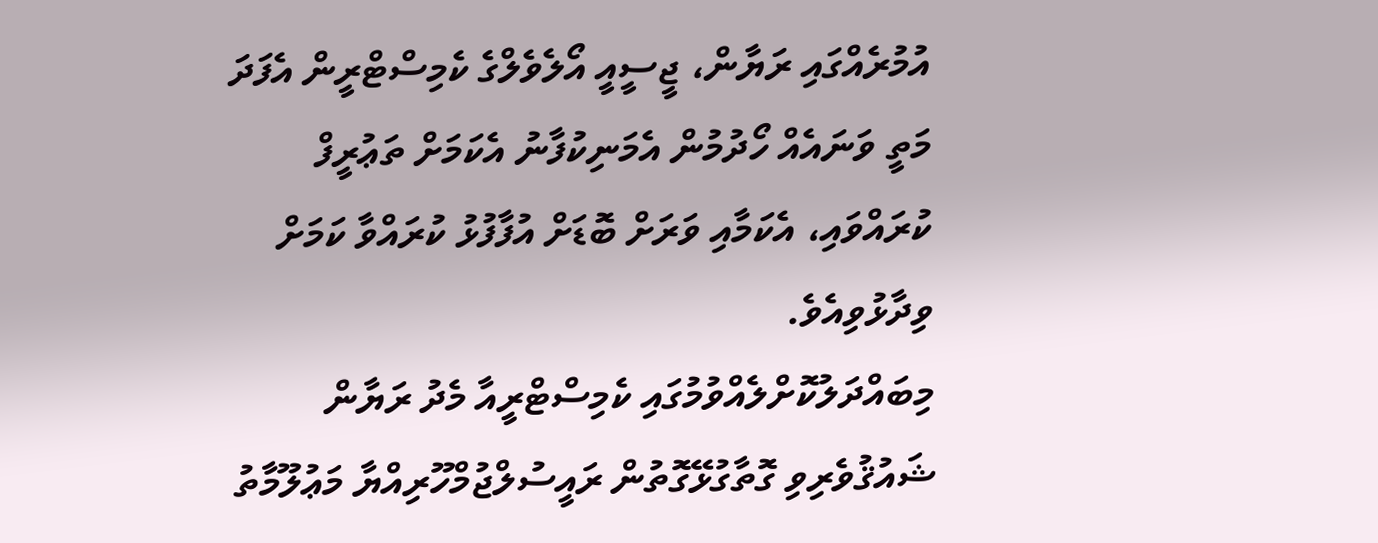އުމުރެއްގައި ރަޔާން، ޖީސީއީ އޯލެވެލްގެ ކެމިސްޓްރީން އެފަދަ މަތީ ވަނައެއް ހޯދުމުން އެމަނިކުފާނު އެކަމަށް ތަޢުރީފް ކުރައްވައި، އެކަމާއި ވަރަށް ބޮޑަށް އުފާފުޅު ކުރައްވާ ކަމަށް ވިދާޅުވިއެވެ.
މިބައްދަލުކޮށްލެއްވުމުގައި ކެމިސްޓްރީއާ މެދު ރަޔާން ޝައުޤުވެރިވި ގޮތާގުޅޭގޮތުން ރައީސުލްޖުމްހޫރިއްޔާ މަޢުލޫމާތު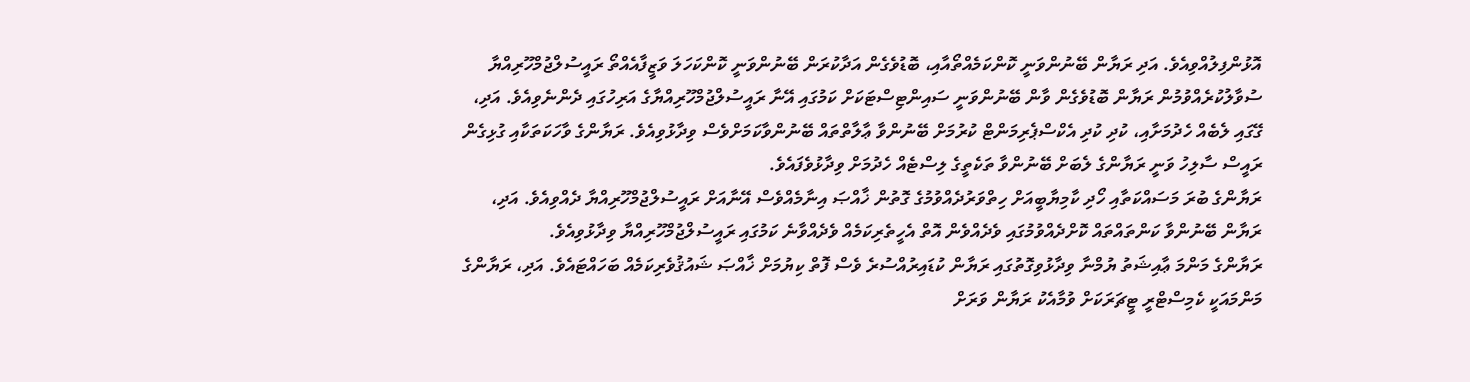އޮޅުންފިލުއްވިއެވެ. އަދި ރަޔާން ބޭނުންވަނީ ކޮންކަމެއްތޯއާއި، ބޮޑުވެގެން އަދާކުރަން ބޭނުންވަނީ ކޮންކަހަލަ ވަޒީފާއެއްތޯ ރައީސުލްޖުމްހޫރިއްޔާ ސުވާލުކުރެއްވުމުން ރަޔާން ބޮޑުވެގެން ވާން ބޭނުންވަނީ ސައިންޓިސްޓަކަށް ކަމުގައި އޭނާ ރައީސުލްޖުމްހޫރިއްޔާގެ އަރިހުގައި ދެންނެވިއެވެ. އަދި، ގޭގައި ލެބެއް ހެދުމަށާއި، ކުދި ކުދި އެކްސްޕެރިމަންޓް ކުރުމަށް ބޭނުންވާ ޢާލާތްތައް ބޭނުންވާކަމަށްވެސް ވިދާޅުވިއެވެ. ރަޔާންގެ ވާހަކަތަކާއި ގުޅިގެން ރައީސް ސާލިހު ވަނީ ރަޔާންގެ ލެބަށް ބޭނުންވާ ތަކެތީގެ ލިސްޓެއް ހެދުމަށް ވިދާޅުވެފައެވެ.
ރަޔާންގެ ބުރަ މަސައްކަތާއި ހޯދި ކާމިޔާބީއަށް ހިތްވަރުދެއްވުމުގެ ގޮތުން ޚާއްޞަ އިނާމެއްވެސް އޭނާއަށް ރައީސުލްޖުމްހޫރިއްޔާ ދެއްވިއެވެ. އަދި، ރަޔާން ބޭނުންވާ ކަންތައްތައް ކޮށްދެއްވުމުގައި ވެދެއްވެން އޮތް އެހީތެރިކަމެއް ވެދެއްވާނެ ކަމުގައި ރައީސުލްޖުމްހޫރިއްޔާ ވިދާޅުވިއެވެ.
ރަޔާންގެ މަންމަ ޢާއިޝަތު ޔުމްނާ ވިދާޅުވިގޮތުގައި ރަޔާން ކުޑައިރުއްސުރެ ވެސް ފޮތް ކިޔުމަށް ޚާއްޞަ ޝައުޤުވެރިކަމެއް ބަހައްޓައެވެ. އަދި، ރަޔާންގެ މަންމައަކީ ކެމިސްޓްރީ ޓީޗަރަކަށް ވުމާއެކު ރަޔާން ވަރަށް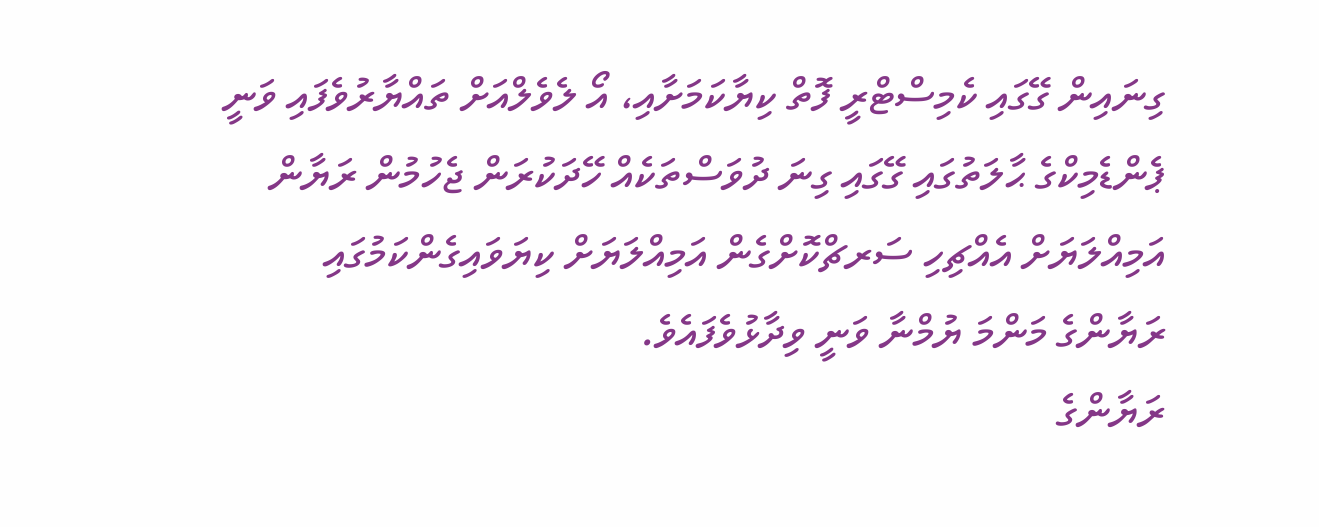ގިނައިން ގޭގައި ކެމިސްޓްރީ ފޮތް ކިޔާކަމަށާއި، އޯ ލެވެލްއަށް ތައްޔާރުވެފައި ވަނީ ޕެންޑެމިކްގެ ޙާލަތުގައި ގޭގައި ގިނަ ދުވަސްތަކެއް ހޭދަކުރަން ޖެހުމުން ރަޔާން އަމިއްލަޔަށް އެއްޗިހި ސަރޗްކޮށްގެން އަމިއްލަޔަށް ކިޔަވައިގެންކަމުގައި ރަޔާންގެ މަންމަ ޔުމްނާ ވަނީ ވިދާޅުވެފައެވެ.
ރަޔާންގެ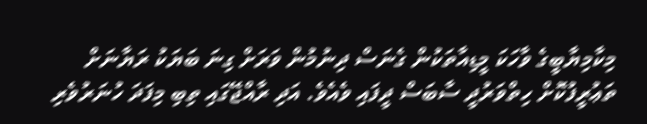މިކާމިޔާބީގެ ވާހަކަ މީޑިއާތަކުން ގެނަސް ދިނުމުން ވަރަށް ގިނަ ބަޔަކު ރަޔާނަށް ތަޢުރީފުކޮށް ހިތްވަރުދީ ސާބަސް ދީފައި ވެއެވެ. އަދި ރާއްޖޭގައި ތިބި މިފަދަ ހުނަރުވެރި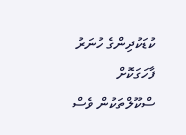ކުޑަކުދިންގެ ހުނަރު ފާހަގަކޮށް ސްކޫލްތަކުން ވެސް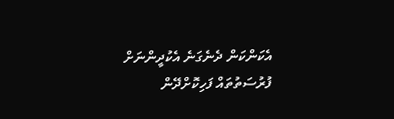އެކަންކަން ދެނެގަނެ އެކުދީންނަށް ފުރުސަތުތައް ފަހިކޮށްދޭން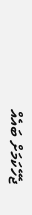ޖެހޭކަމަށް ބައެއް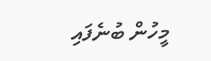މީހުން ބުނެފައި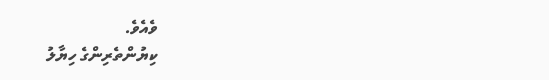ވެއެވެ.
ކިޔުންތެރިންގެ ހިޔާލު